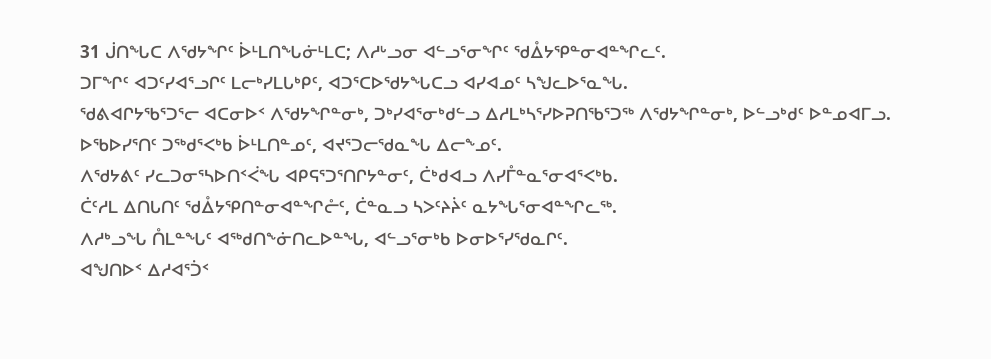31 ᒎᑎᖓᑕ ᐱᖁᔭᖏᑦ ᐆᒻᒪᑎᖓᓃᒻᒪᑕ; ᐱᓱᒡᓗᓂ ᐊᓪᓗᕐᓂᖏᑦ ᖁᐂᔭᕿᓐᓂᐊᓐᖏᓚᑦ.
ᑐᒥᖏᑦ ᐊᑐᑦᓯᐊᕐᓗᒋᑦ ᒪᓕᒃᓯᒪᒐᒃᑭᑦ, ᐊᑐᕐᑕᐅᖁᔭᖓᑕᓗ ᐊᓯᐊᓄᑦ ᓴᖑᓚᐅᕐᓇᖓ.
ᖁᕕᐊᒋᔭᖃᕐᑐᕐᓕ ᐊᑕᓂᐅᑉ ᐱᖁᔭᖏᓐᓂᒃ, ᑐᒃᓯᐊᕐᓂᒃᑯᓪᓗ ᐃᓱᒪᒃᓴᕐᓯᐅᕈᑎᖃᕐᑐᖅ ᐱᖁᔭᖏᓐᓂᒃ, ᐅᓪᓗᒃᑯᑦ ᐅᓐᓄᐊᒥᓗ.
ᐅᖃᐅᓯᕐᑎᑦ ᑐᖅᑯᕐᐸᒃᑲ ᐆᒻᒪᑎᓐᓄᑦ, ᐊᔪᕐᑐᓕᖁᓇᖓ ᐃᓕᖕᓄᑦ.
ᐱᖁᔭᕕᑦ ᓯᓚᑐᓂᕐᓴᐅᑎᑉᐹᖓ ᐊᑭᕋᕐᑐᕐᑎᒋᔭᓐᓂᑦ, ᑖᒃᑯᐊᓗ ᐱᓯᒤᓐᓇᕐᓂᐊᕐᐸᒃᑲ.
ᑖᑦᓱᒪ ᐃᑎᒐᑎᑦ ᖁᐂᔭᕿᑎᓐᓂᐊᓐᖏᓔᑦ, ᑖᓐᓇᓗ ᓴᐳᑦᔨᔩᑦ ᓇᔭᖓᕐᓂᐊᓐᖏᓚᖅ.
ᐱᓱᒃᓗᖓ ᑍᒪᓐᖓᑦ ᐊᖅᑯᑎᖕᓃᑎᓚᐅᓐᖓ, ᐊᓪᓗᕐᓂᒃᑲ ᐅᓂᐅᕐᓯᖁᓇᒋᑦ.
ᐊᖑᑎᐅᑉ ᐃᓱᐊᕐᑑᑉ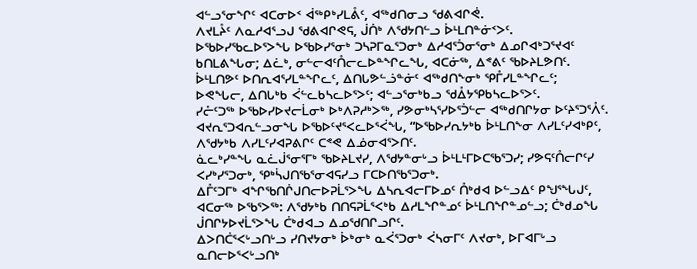ᐊᓪᓗᕐᓂᖏᑦ ᐊᑕᓂᐅᑉ ᐋᖅᑭᒃᓯᒪᕔᑦ, ᐊᖅᑯᑎᓂᓗ ᖁᕕᐊᒋᕚ.
ᐱᔪᒪᔧᑦ ᐱᓇᓱᐊᕐᓗᒍ ᖁᕕᐊᒋᕙᕋ, ᒎᑏᒃ ᐱᖁᔭᑎᓪᓗ ᐆᒻᒪᑎᓐᓃᑉᐳᑦ.
ᐅᖃᐅᓯᖃᓚᐅᕐᐳᖓ ᐅᖃᐅᓯᕐᓂᒃ ᑐᓴᕈᒥᓇᕐᑐᓂᒃ ᐃᓱᐊᕐᑑᓂᕐᓂᒃ ᐃᓄᒋᐊᒃᑐᕐᔪᐊᑦ ᑲᑎᒪᕕᖓᓂ; ᐃᓛᒃ, ᓂᓪᓕᐊᑦᑍᓕᓚᐅᓐᖏᓚᖓ, ᐊᑕᓃᖅ, ᐃᕝᕕᑦ ᖃᐅᔨᒪᕗᑎᑦ.
ᐆᒻᒪᑎᕗᑦ ᐅᑎᕆᐊᕐᓯᒪᓐᖏᓚᑦ, ᐃᑎᒐᕗᓪᓘᓐᓃᑦ ᐊᖅᑯᑎᖕᓂᒃ ᕿᒤᓯᒪᓐᖏᓚᑦ;
ᐅᕙᖓᓕ, ᐃᑎᒐᒃᑲ ᐹᓪᓚᑲᓴᓚᐅᕐᐳᑦ; ᐊᓪᓗᕐᓂᒃᑲᓗ ᖁᐂᔭᕿᑲᓴᓚᐅᕐᐳᑦ.
ᓯᓔᑦᑐᖅ ᐅᖃᐅᓯᐅᔪᓕᒫᓂᒃ ᐅᒃᐱᕈᓱᒃᐳᖅ, ᓯᕗᓂᒃᓴᕐᓯᐅᕐᑑᓪᓕ ᐊᖅᑯᑎᒋᔭᓂ ᐅᑦᔨᕐᑐᕐᐰᑦ.
ᐊᔪᕆᕐᑐᐊᕆᓪᓗᓂᖓ ᐅᖃᐅᑦᔪᕐᐸᓚᐅᕐᐹᖓ, “ᐅᖃᐅᓯᕆᔭᒃᑲ ᐆᒻᒪᑎᖕᓂ ᐱᓯᒪᑦᓯᐊᒃᑭᑦ, ᐱᖁᔭᒃᑲ ᐱᓯᒪᑦᓯᐊᕈᕕᒋᑦ ᑕᕝᕙ ᐃᓅᓂᐊᕐᐳᑎᑦ.
ᓈᓚᒃᓯᓐᖓ ᓇᓛᒎᕐᓂᕐᒥᒃ ᖃᐅᔨᒪᔪᓯ, ᐱᖁᔭᓐᓂᒡᓗ ᐆᒻᒪᒻᒥᐅᑕᖃᕐᑐᓯ; ᓯᕗᕋᑦᑍᓕᒋᑦᓯ ᐸᓯᒃᓯᕐᑐᓂᒃ, ᕿᒃᓵᒍᑎᖃᕐᓂᐊᕋᓯᓗ ᒥᑕᐅᑎᖃᕐᑐᓂᒃ.
ᐃᒤᑦᑐᒥᒃ ᐊᖏᖃᑎᒌᒍᑎᓕᐅᕈᒫᕐᐳᖓ ᐃᓴᕆᐊᓕᒥᐅᓄᑦ ᑍᒃᑯᐊ ᐅᓪᓗᐃᑦ ᑭᖑᕐᖓᒍᑦ, ᐊᑕᓂᖅ ᐅᖃᕐᐳᖅ: ᐱᖁᔭᒃᑲ ᑎᑎᕋᕈᒫᕐᐸᒃᑲ ᐃᓱᒪᖏᓐᓄᑦ ᐆᒻᒪᑎᖏᓐᓄᓪᓗ; ᑖᒃᑯᓄᖓ ᒎᑎᒋᔭᐅᔪᒫᕐᐳᖓ ᑖᒃᑯᐊᓗ ᐃᓄᖁᑎᒋᓗᒋᑦ.
ᐃᐳᑎᑖᕐᐸᒡᓗᑎᒡᓗ ᓯᑎᔪᔭᓂᒃ ᐆᒃᓂᒃ ᓇᐹᕐᑐᓂᒃ ᐹᓴᓂᒥᑦ ᐱᔪᓂᒃ, ᐅᒥᐊᒥᒡᓗ ᓇᑎᓕᐅᕐᐸᒡᓗᑎᒃ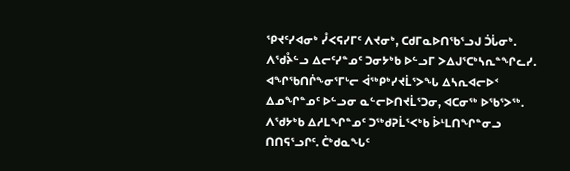ᕿᔪᑦᓯᐊᓂᒃ ᓮᐸᕋᓯᒥᑦ ᐱᔪᓂᒃ, ᑕᑯᒥᓇᐅᑎᖃᕐᓗᒍ ᑑᒑᓂᒃ.
ᐱᖁᔧᓪᓗ ᐃᓕᑦᓯᓐᓄᑦ ᑐᓂᔭᒃᑲ ᐅᓪᓗᒥ ᐳᐃᒍᕐᑕᒃᓴᕆᓐᖏᓚᓯ.
ᐊᖏᖃᑎᒌᖕᓂᕐᒥᒡᓕ ᐋᖅᑭᒃᓯᔪᒫᕐᐳᖓ ᐃᓴᕆᐊᓕᐅᑉ ᐃᓄᖏᓐᓄᑦ ᐅᓪᓗᓂ ᓇᓪᓕᐅᑎᔪᒫᕐᑐᓂ, ᐊᑕᓂᖅ ᐅᖃᕐᐳᖅ. ᐱᖁᔭᒃᑲ ᐃᓱᒪᖏᓐᓄᑦ ᑐᖅᑯᕈᒫᕐᐸᒃᑲ ᐆᒻᒪᑎᖏᓐᓂᓗ ᑎᑎᕋᕐᓗᒋᑦ. ᑖᒃᑯᓇᖓᑦ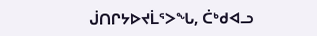ᒎᑎᒋᔭᐅᔪᒫᕐᐳᖓ, ᑖᒃᑯᐊᓗ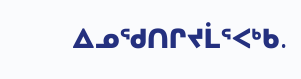ᐃᓄᖁᑎᒋᔪᒫᕐᐸᒃᑲ.